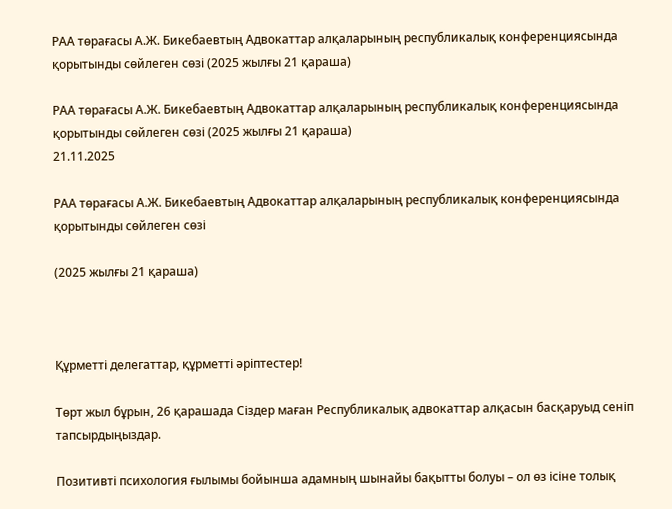РАА төрағасы А.Ж. Бикебаевтың Адвокаттар алқаларының республикалық конференциясында қорытынды сөйлеген сөзі (2025 жылғы 21 қараша)

РАА төрағасы А.Ж. Бикебаевтың Адвокаттар алқаларының республикалық конференциясында қорытынды сөйлеген сөзі (2025 жылғы 21 қараша)
21.11.2025

РАА төрағасы А.Ж. Бикебаевтың Адвокаттар алқаларының республикалық конференциясында қорытынды сөйлеген сөзі

(2025 жылғы 21 қараша)



Құрметті делегаттар, құрметті әріптестер!

Төрт жыл бұрын, 26 қарашада Сіздер маған Республикалық адвокаттар алқасын басқаруыд сеніп тапсырдыңыздар.

Позитивті психология ғылымы бойынша адамның шынайы бақытты болуы – ол өз ісіне толық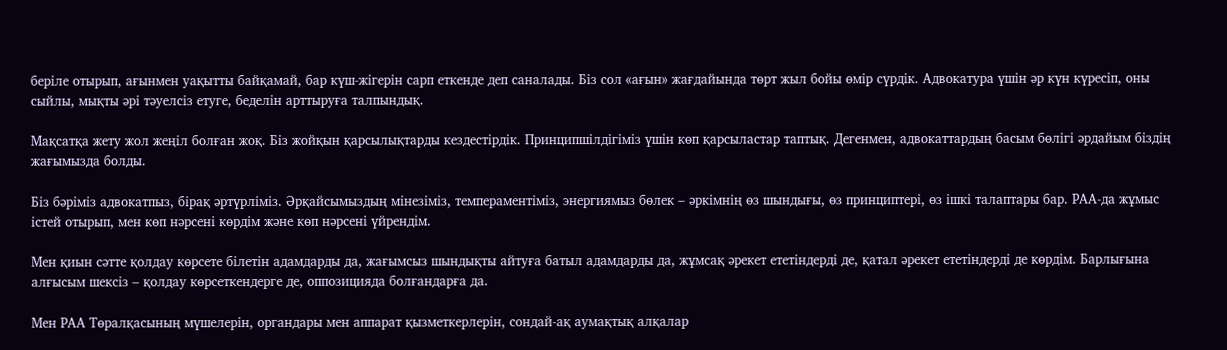беріле отырып, ағынмен уақытты байқамай, бар күш-жігерін сарп еткенде деп саналады. Біз сол «ағын» жағдайында төрт жыл бойы өмір сүрдік. Адвокатура үшін әр күн күресіп, оны сыйлы, мықты әрі тәуелсіз етуге, беделін арттыруға талпындық.

Мақсатқа жету жол жеңіл болған жоқ. Біз жойқын қарсылықтарды кездестірдік. Принципшілдігіміз үшін көп қарсыластар таптық. Дегенмен, адвокаттардың басым бөлігі әрдайым біздің жағымызда болды.

Біз бәріміз адвокатпыз, бірақ әртүрліміз. Әрқайсымыздың мінезіміз, темпераментіміз, энергиямыз бөлек – әркімнің өз шындығы, өз принциптері, өз ішкі талаптары бар. РАА-да жұмыс істей отырып, мен көп нәрсені көрдім және көп нәрсені үйрендім.

Мен қиын сәтте қолдау көрсете білетін адамдарды да, жағымсыз шындықты айтуға батыл адамдарды да, жұмсақ әрекет ететіндерді де, қатал әрекет ететіндерді де көрдім. Барлығына алғысым шексіз – қолдау көрсеткендерге де, оппозицияда болғандарға да.

Мен РАА Төралқасының мүшелерін, органдары мен аппарат қызметкерлерін, сондай-ақ аумақтық алқалар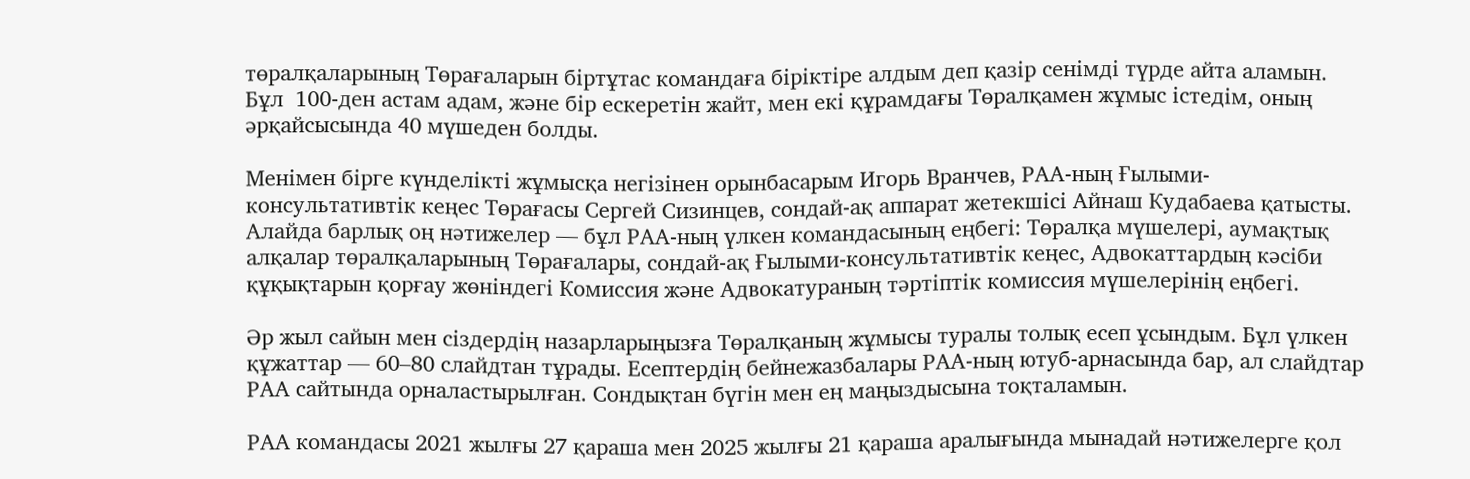төралқаларының Төрағаларын біртұтас командаға біріктіре алдым деп қазір сенімді түрде айта аламын. Бұл  100-ден астам адам, және бір ескеретін жайт, мен екі құрамдағы Төралқамен жұмыс істедім, оның әрқайсысында 40 мүшеден болды.

Менімен бірге күнделікті жұмысқа негізінен орынбасарым Игорь Вранчев, РАА-ның Ғылыми-консультативтік кеңес Төрағасы Сергей Сизинцев, сондай-ақ аппарат жетекшісі Айнаш Кудабаева қатысты. Алайда барлық оң нәтижелер — бұл РАА-ның үлкен командасының еңбегі: Төралқа мүшелері, аумақтық алқалар төралқаларының Төрағалары, сондай-ақ Ғылыми-консультативтік кеңес, Адвокаттардың кәсіби құқықтарын қорғау жөніндегі Комиссия және Адвокатураның тәртіптік комиссия мүшелерінің еңбегі.

Әр жыл сайын мен сіздердің назарларыңызға Төралқаның жұмысы туралы толық есеп ұсындым. Бұл үлкен құжаттар — 60–80 слайдтан тұрады. Есептердің бейнежазбалары РАА-ның ютуб-арнасында бар, ал слайдтар РАА сайтында орналастырылған. Сондықтан бүгін мен ең маңыздысына тоқталамын.

РАА командасы 2021 жылғы 27 қараша мен 2025 жылғы 21 қараша аралығында мынадай нәтижелерге қол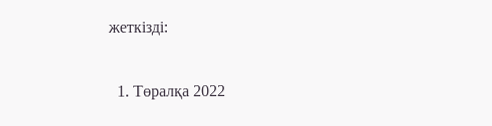жеткізді:

  1. Төралқа 2022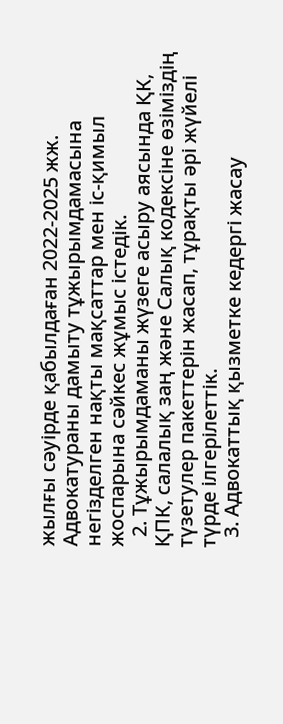жылғы сәуірде қабылдаған 2022-2025 жж. Адвокатураны дамыту тұжырымдамасына негізделген нақты мақсаттар мен іс-қимыл жоспарына сәйкес жұмыс істедік.
  2. Тұжырымдаманы жүзеге асыру аясында ҚК, ҚПК, салалық заң және Салық кодексіне өзіміздің түзетулер пакеттерін жасап, тұрақты әрі жүйелі түрде ілгерілеттік.
  3. Адвокаттық қызметке кедергі жасау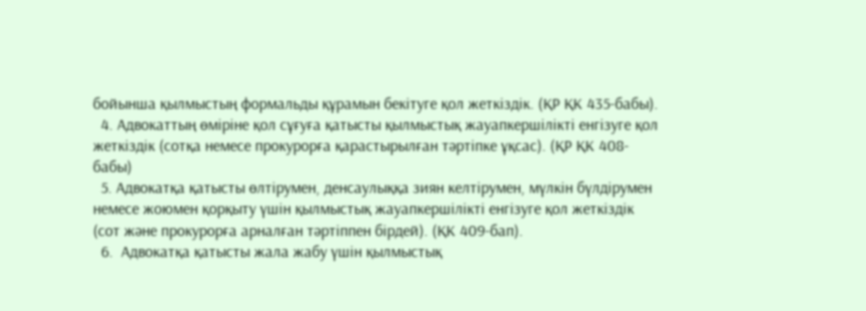бойынша қылмыстың формальды құрамын бекітуге қол жеткіздік. (ҚР ҚК 435-бабы).
  4. Адвокаттың өміріне қол сұғуға қатысты қылмыстық жауапкершілікті енгізуге қол жеткіздік (сотқа немесе прокурорға қарастырылған тәртіпке ұқсас). (ҚР ҚК 408-бабы)
  5. Адвокатқа қатысты өлтiрумен, денсаулыққа зиян келтiрумен, мүлкiн бүлдiрумен немесе жоюмен қорқыту үшін қылмыстық жауапкершілікті енгізуге қол жеткіздік (сот және прокурорға арналған тәртіппен бірдей). (ҚК 409-бап).
  6.  Адвокатқа қатысты жала жабу үшін қылмыстық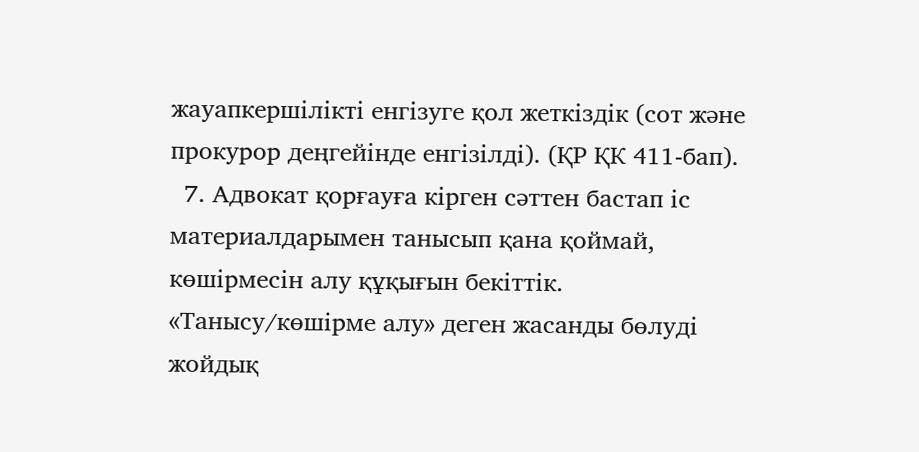жауапкершілікті енгізуге қол жеткіздік (сот және прокурор деңгейінде енгізілді). (ҚР ҚК 411-бап).
  7. Адвокат қорғауға кірген сәттен бастап іс материалдарымен танысып қана қоймай, көшірмесін алу құқығын бекіттік. «Танысу/көшірме алу» деген жасанды бөлуді жойдық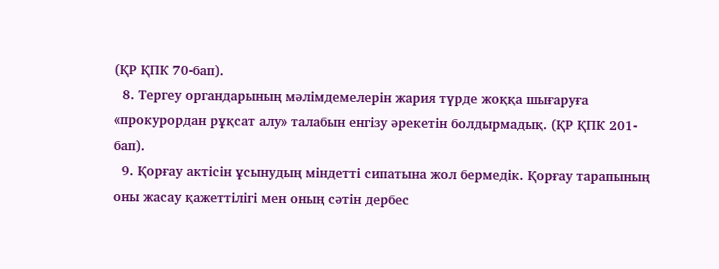(ҚР ҚПК 70-бап).
  8. Тергеу органдарының мәлімдемелерін жария түрде жоққа шығаруға «прокурордан рұқсат алу» талабын енгізу әрекетін болдырмадық. (ҚР ҚПК 201-бап).
  9. Қорғау актісін ұсынудың міндетті сипатына жол бермедік. Қорғау тарапының оны жасау қажеттілігі мен оның сәтін дербес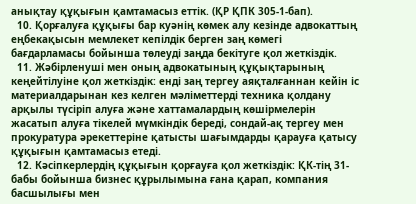анықтау құқығын қамтамасыз еттік. (ҚР ҚПК 305-1-бап).
  10. Қорғалуға құқығы бар куәнің көмек алу кезінде адвокаттың еңбекақысын мемлекет кепілдік берген заң көмегі  бағдарламасы бойынша төлеуді заңда бекітуге қол жеткіздік.
  11. Жәбірленуші мен оның адвокатының құқықтарының кеңейтілуіне қол жеткіздік: енді заң тергеу аяқталғаннан кейін іс материалдарынан кез келген мәліметтерді техника қолдану арқылы түсіріп алуға және хаттамалардың көшірмелерін жасатып алуға тікелей мүмкіндік береді, сондай-ақ тергеу мен прокуратура әрекеттеріне қатысты шағымдарды қарауға қатысу құқығын қамтамасыз етеді.
  12. Кәсіпкерлердің құқығын қорғауға қол жеткіздік: ҚК-тің 31-бабы бойынша бизнес құрылымына ғана қарап, компания басшылығы мен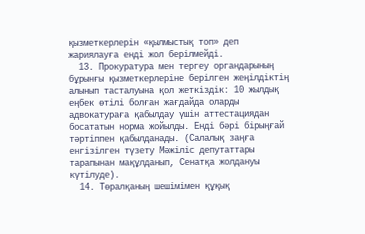қызметкерлерін «қылмыстық топ» деп жариялауға енді жол берілмейді.
  13. Прокуратура мен тергеу органдарының бұрынғы қызметкерлеріне берілген жеңілдіктің алынып тасталуына қол жеткіздік: 10 жылдық еңбек өтілі болған жағдайда оларды адвокатураға қабылдау үшін аттестациядан босататын норма жойылды. Енді бәрі бірыңғай тәртіппен қабылданады. (Салалық заңға енгізілген түзету Мәжіліс депутаттары тарапынан мақұлданып, Сенатқа жолдануы күтілуде).
  14. Төралқаның шешімімен құқық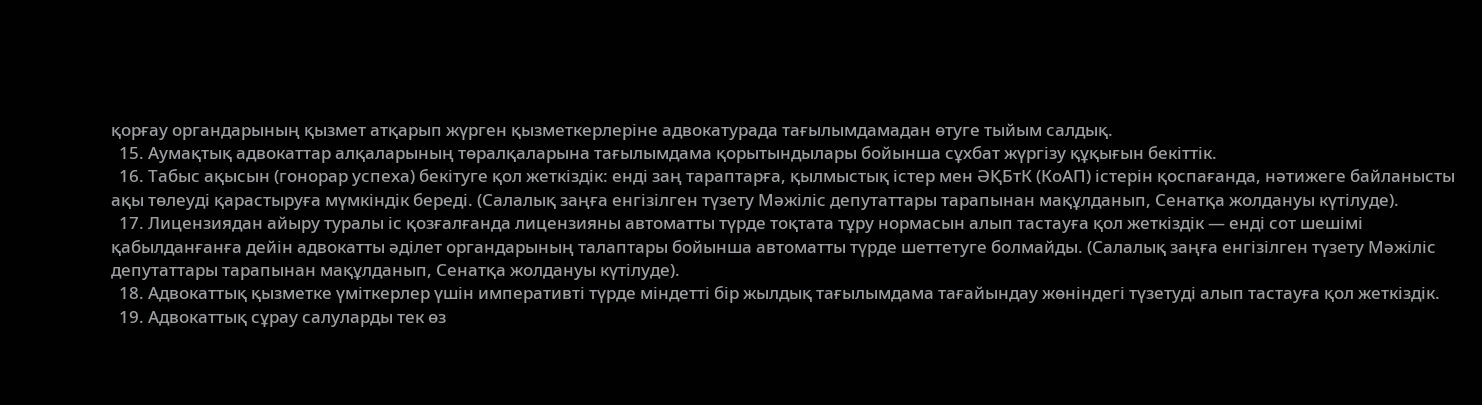қорғау органдарының қызмет атқарып жүрген қызметкерлеріне адвокатурада тағылымдамадан өтуге тыйым салдық.
  15. Аумақтық адвокаттар алқаларының төралқаларына тағылымдама қорытындылары бойынша сұхбат жүргізу құқығын бекіттік.
  16. Табыс ақысын (гонорар успеха) бекітуге қол жеткіздік: енді заң тараптарға, қылмыстық істер мен ӘҚБтК (КоАП) істерін қоспағанда, нәтижеге байланысты ақы төлеуді қарастыруға мүмкіндік береді. (Салалық заңға енгізілген түзету Мәжіліс депутаттары тарапынан мақұлданып, Сенатқа жолдануы күтілуде).
  17. Лицензиядан айыру туралы іс қозғалғанда лицензияны автоматты түрде тоқтата тұру нормасын алып тастауға қол жеткіздік — енді сот шешімі қабылданғанға дейін адвокатты әділет органдарының талаптары бойынша автоматты түрде шеттетуге болмайды. (Салалық заңға енгізілген түзету Мәжіліс депутаттары тарапынан мақұлданып, Сенатқа жолдануы күтілуде).
  18. Адвокаттық қызметке үміткерлер үшін императивті түрде міндетті бір жылдық тағылымдама тағайындау жөніндегі түзетуді алып тастауға қол жеткіздік.
  19. Адвокаттық сұрау салуларды тек өз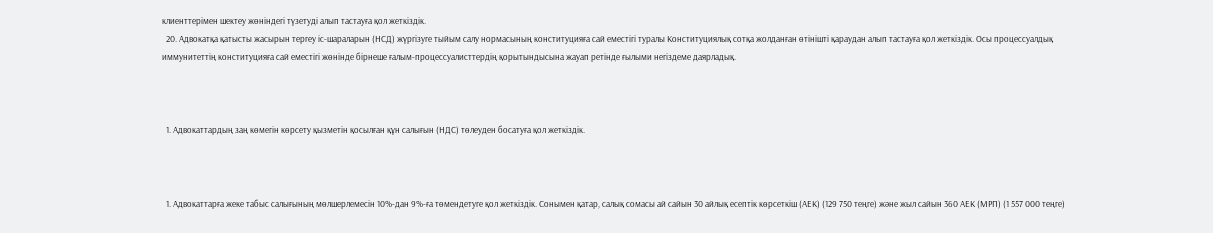клиенттерімен шектеу жөніндегі түзетуді алып тастауға қол жеткіздік.
  20. Адвокатқа қатысты жасырын тергеу іс-шараларын (НСД) жүргізуге тыйым салу нормасының конституцияға сай еместігі туралы Конституциялық сотқа жолданған өтінішті қараудан алып тастауға қол жеткіздік. Осы процессуалдық иммунитеттің конституцияға сай еместігі жөнінде бірнеше ғалым-процессуалисттердің қорытындысына жауап ретінде ғылыми негіздеме даярладық.



  1. Адвокаттардың заң көмегін көрсету қызметін қосылған құн салығын (НДС) төлеуден босатуға қол жеткіздік.



  1. Адвокаттарға жеке табыс салығының мөлшерлемесін 10%-дан 9%-ға төмендетуге қол жеткіздік. Сонымен қатар, салық сомасы ай сайын 30 айлық есептік көрсеткіш (АЕК) (129 750 теңге) және жыл сайын 360 АЕК (МРП) (1 557 000 теңге)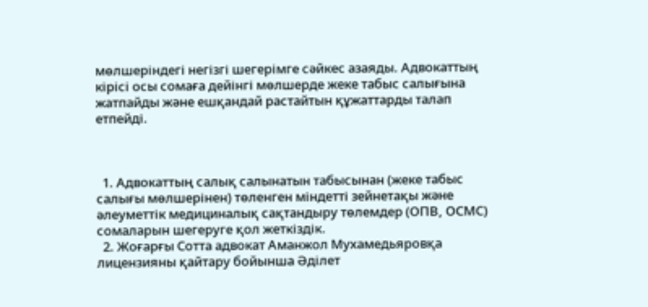мөлшеріндегі негізгі шегерімге сәйкес азаяды. Адвокаттың кірісі осы сомаға дейінгі мөлшерде жеке табыс салығына жатпайды және ешқандай растайтын құжаттарды талап етпейді.



  1. Адвокаттың салық салынатын табысынан (жеке табыс салығы мөлшерінен) төленген міндетті зейнетақы және әлеуметтік медициналық сақтандыру төлемдер (ОПВ, ОСМС) сомаларын шегеруге қол жеткіздік.
  2. Жоғарғы Сотта адвокат Аманжол Мухамедьяровқа лицензияны қайтару бойынша Әділет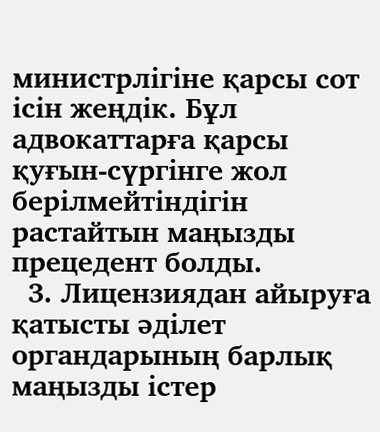министрлігіне қарсы сот ісін жеңдік. Бұл адвокаттарға қарсы қуғын-сүргінге жол берілмейтіндігін растайтын маңызды прецедент болды.
  3. Лицензиядан айыруға қатысты әділет органдарының барлық маңызды істер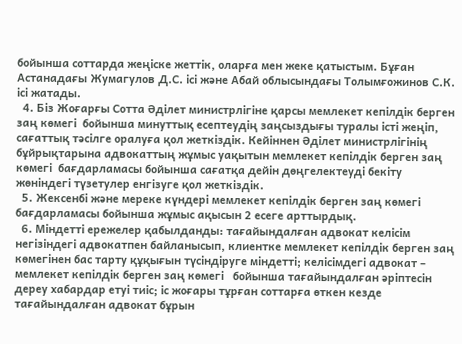бойынша соттарда жеңіске жеттік, оларға мен жеке қатыстым. Бұған Астанадағы Жумагулов Д.С. ісі және Абай облысындағы Толымғожинов С.К. ісі жатады.
  4. Біз Жоғарғы Сотта Әділет министрлігіне қарсы мемлекет кепілдік берген заң көмегі  бойынша минуттық есептеудің заңсыздығы туралы істі жеңіп, сағаттық тәсілге оралуға қол жеткіздік. Кейіннен Әділет министрлігінің бұйрықтарына адвокаттың жұмыс уақытын мемлекет кепілдік берген заң көмегі  бағдарламасы бойынша сағатқа дейін дөңгелектеуді бекіту жөніндегі түзетулер енгізуге қол жеткіздік.
  5. Жексенбі және мереке күндері мемлекет кепілдік берген заң көмегі   бағдарламасы бойынша жұмыс ақысын 2 есеге арттырдық.
  6. Міндетті ережелер қабылданды: тағайындалған адвокат келісім негізіндегі адвокатпен байланысып, клиентке мемлекет кепілдік берген заң көмегінен бас тарту құқығын түсіндіруге міндетті; келісімдегі адвокат – мемлекет кепілдік берген заң көмегі   бойынша тағайындалған әріптесін дереу хабардар етуі тиіс; іс жоғары тұрған соттарға өткен кезде тағайындалған адвокат бұрын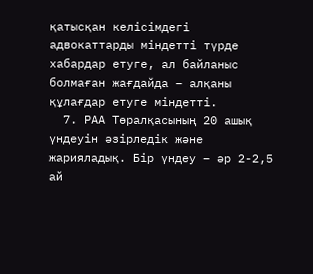қатысқан келісімдегі адвокаттарды міндетті түрде хабардар етуге, ал байланыс болмаған жағдайда – алқаны құлағдар етуге міндетті.
  7. РАА Төралқасының 20 ашық үндеуін әзірледік және жарияладық. Бір үндеу – әр 2-2,5 ай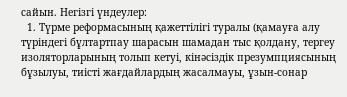сайын. Негізгі үндеулер:
  1. Түрме реформасының қажеттілігі туралы (қамауға алу түріндегі бұлтартпау шарасын шамадан тыс қолдану, тергеу изоляторларының толып кетуі, кінәсіздік презумпциясының бұзылуы, тиісті жағдайлардың жасалмауы, ұзын-сонар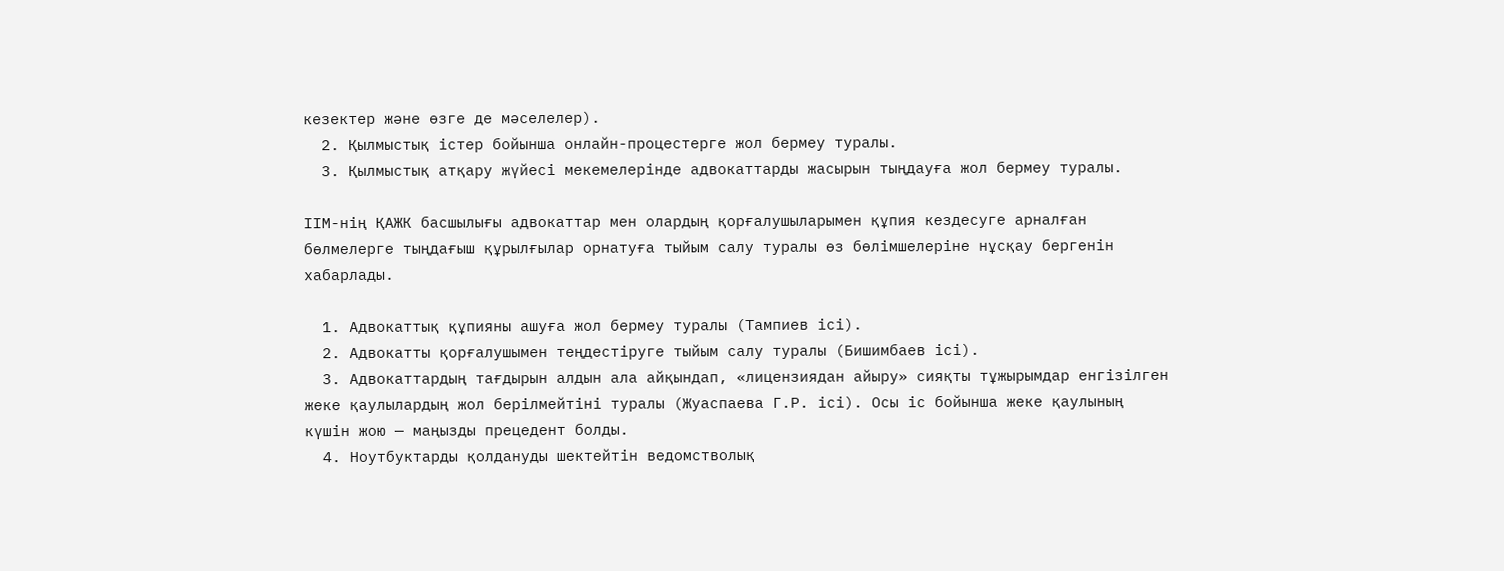кезектер және өзге де мәселелер).
  2. Қылмыстық істер бойынша онлайн-процестерге жол бермеу туралы.
  3. Қылмыстық атқару жүйесі мекемелерінде адвокаттарды жасырын тыңдауға жол бермеу туралы.

ІІМ-нің ҚАЖК басшылығы адвокаттар мен олардың қорғалушыларымен құпия кездесуге арналған бөлмелерге тыңдағыш құрылғылар орнатуға тыйым салу туралы өз бөлімшелеріне нұсқау бергенін хабарлады.

  1. Адвокаттық құпияны ашуға жол бермеу туралы (Тампиев ісі).
  2. Адвокатты қорғалушымен теңдестiруге тыйым салу туралы (Бишимбаев ісі).
  3. Адвокаттардың тағдырын алдын ала айқындап, «лицензиядан айыру» сияқты тұжырымдар енгізілген жеке қаулылардың жол берілмейтіні туралы (Жуаспаева Г.Р. ісі). Осы іс бойынша жеке қаулының күшін жою — маңызды прецедент болды.
  4. Ноутбуктарды қолдануды шектейтін ведомстволық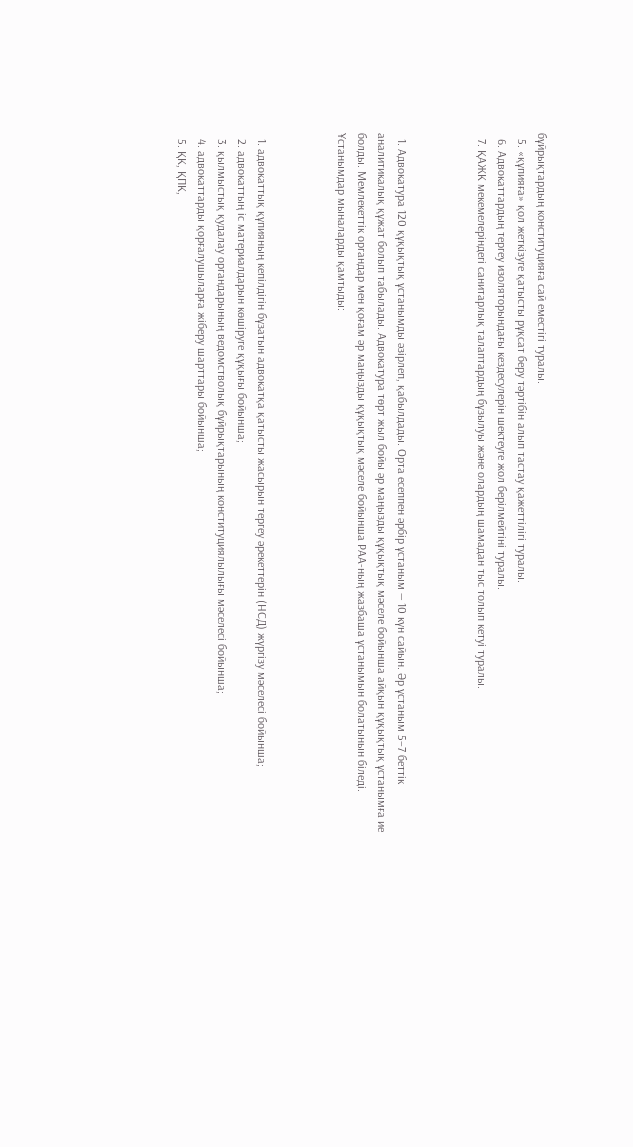бұйрықтардың конституцияға сай еместігі туралы.
  5. «құпияға» қол жеткізуге қатысты рұқсат беру тәртібін алып тастау қажеттілігі туралы.
  6. Адвокаттардың тергеу изоляторындағы кездесулерін шектеуге жол берілмейтіні туралы.
  7. ҚАЖК мекемелеріндегі санитарлық талаптардың бұзылуы және олардың шамадан тыс толып кетуі туралы.



  1. Адвокатура 120 құқықтық ұстанымды әзірлеп, қабылдады. Орта есеппен әрбір ұстаным — 10 күн сайын. Әр ұстаным 5–7 беттік аналитикалық құжат болып табылады. Адвокатура төрт жыл бойы әр маңызды құқықтық мәселе бойынша айқын құқықтық ұстанымға ие болды. Мемлекеттік органдар мен қоғам әр маңызды құқықтық мәселе бойынша РАА-ның жазбаша ұстанымын болатынын біледі. Ұстанымдар мыналарды қамтыды:



  1. адвокаттық құпияның кепілдігін бұзатын адвокатқа қатысты жасырын тергеу әрекеттерін (НСД) жүргізу мәселесі бойынша;
  2. адвокаттың іс материалдарын көшіруге құқығы бойынша;
  3. қылмыстық қудалау органдарының ведомстволық бұйрықтарының конституциялылығы мәселесі бойынша;
  4. адвокаттарды қорғалушыларға жіберу шарттары бойынша;
  5. ҚК, ҚПК,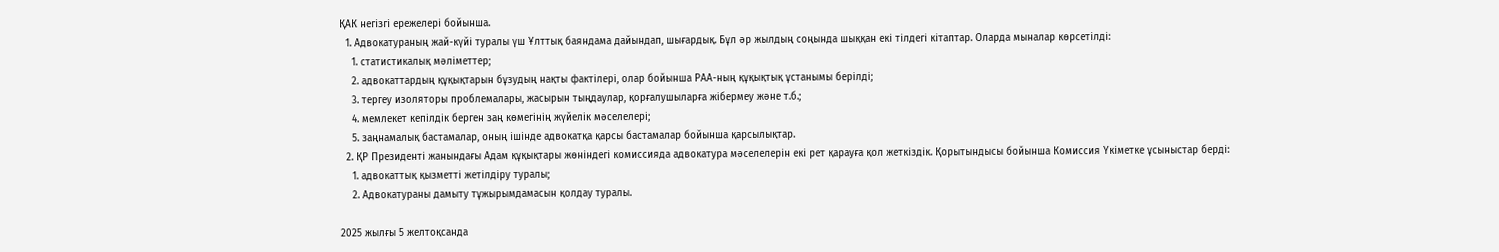ҚАК негізгі ережелері бойынша.
  1. Адвокатураның жай-күйі туралы үш Ұлттық баяндама дайындап, шығардық. Бұл әр жылдың соңында шыққан екі тілдегі кітаптар. Оларда мыналар көрсетілді:
    1. статистикалық мәліметтер;
    2. адвокаттардың құқықтарын бұзудың нақты фактілері, олар бойынша РАА-ның құқықтық ұстанымы берілді;
    3. тергеу изоляторы проблемалары, жасырын тыңдаулар, қорғалушыларға жібермеу және т.б.;
    4. мемлекет кепілдік берген заң көмегінің жүйелік мәселелері;
    5. заңнамалық бастамалар, оның ішінде адвокатқа қарсы бастамалар бойынша қарсылықтар.
  2. ҚР Президенті жанындағы Адам құқықтары жөніндегі комиссияда адвокатура мәселелерін екі рет қарауға қол жеткіздік. Қорытындысы бойынша Комиссия Үкіметке ұсыныстар берді:
    1. адвокаттық қызметті жетілдіру туралы;
    2. Адвокатураны дамыту тұжырымдамасын қолдау туралы.

2025 жылғы 5 желтоқсанда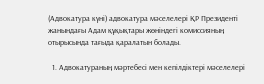(Адвокатура күні) адвокатура мәселелері ҚР Президенті жанындағы Адам құқықтары жөніндегі комиссияның отырысында тағыда қаралатын болады.

  1. Адвокатураның мәртебесі мен кепілдіктері мәселелері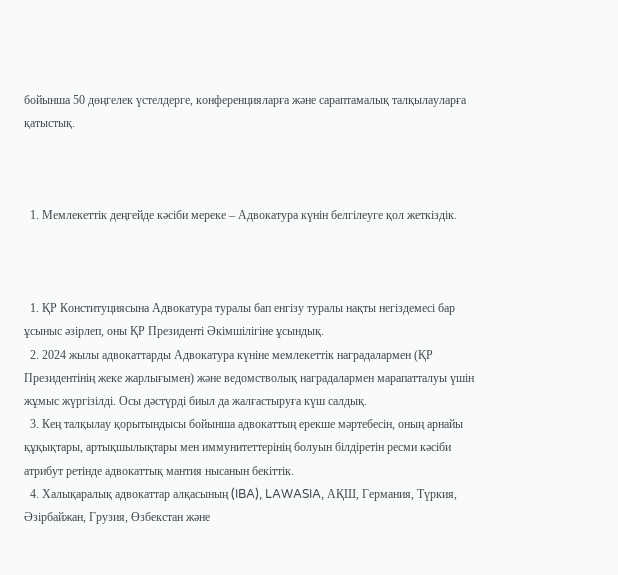бойынша 50 дөңгелек үстелдерге, конференцияларға және сараптамалық талқылауларға қатыстық.



  1. Мемлекеттік деңгейде кәсіби мереке – Адвокатура күнін белгілеуге қол жеткіздік.



  1. ҚР Конституциясына Адвокатура туралы бап енгізу туралы нақты негіздемесі бар ұсыныс әзірлеп, оны ҚР Президенті Әкімшілігіне ұсындық.
  2. 2024 жылы адвокаттарды Адвокатура күніне мемлекеттік наградалармен (ҚР Президентінің жеке жарлығымен) және ведомстволық наградалармен марапатталуы үшін жұмыс жүргізілді. Осы дәстүрді биыл да жалғастыруға күш салдық.
  3. Кең талқылау қорытындысы бойынша адвокаттың ерекше мәртебесін, оның арнайы құқықтары, артықшылықтары мен иммунитеттерінің болуын білдіретін ресми кәсіби атрибут ретінде адвокаттық мантия нысанын бекіттік.
  4. Халықаралық адвокаттар алқасының (IBA), LAWASIA, АҚШ, Германия, Түркия, Әзірбайжан, Грузия, Өзбекстан және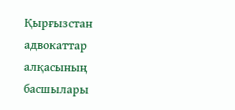Қырғызстан адвокаттар алқасының басшылары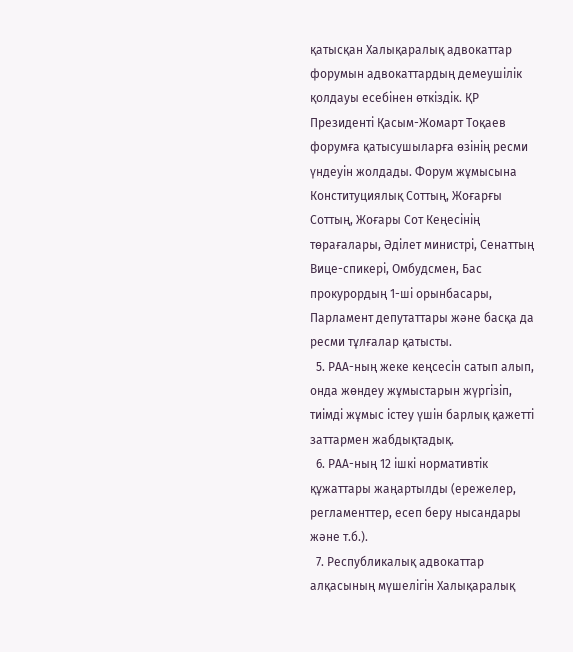қатысқан Халықаралық адвокаттар форумын адвокаттардың демеушілік қолдауы есебінен өткіздік. ҚР Президенті Қасым-Жомарт Тоқаев форумға қатысушыларға өзінің ресми үндеуін жолдады. Форум жұмысына Конституциялық Соттың, Жоғарғы Соттың, Жоғары Сот Кеңесінің төрағалары, Әділет министрі, Сенаттың Вице-спикері, Омбудсмен, Бас прокурордың 1-ші орынбасары, Парламент депутаттары және басқа да ресми тұлғалар қатысты.
  5. РАА-ның жеке кеңсесін сатып алып, онда жөндеу жұмыстарын жүргізіп, тиімді жұмыс істеу үшін барлық қажетті заттармен жабдықтадық.
  6. РАА-ның 12 ішкі нормативтік құжаттары жаңартылды (ережелер, регламенттер, есеп беру нысандары және т.б.).
  7. Республикалық адвокаттар алқасының мүшелігін Халықаралық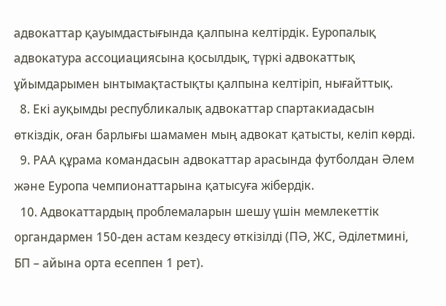адвокаттар қауымдастығында қалпына келтірдік. Еуропалық адвокатура ассоциациясына қосылдық, түркі адвокаттық ұйымдарымен ынтымақтастықты қалпына келтіріп, нығайттық.
  8. Екі ауқымды республикалық адвокаттар спартакиадасын өткіздік, оған барлығы шамамен мың адвокат қатысты, келіп көрді.
  9. РАА құрама командасын адвокаттар арасында футболдан Әлем және Еуропа чемпионаттарына қатысуға жібердік.
  10. Адвокаттардың проблемаларын шешу үшін мемлекеттік органдармен 150-ден астам кездесу өткізілді (ПӘ, ЖС, Әділетмині, БП – айына орта есеппен 1 рет).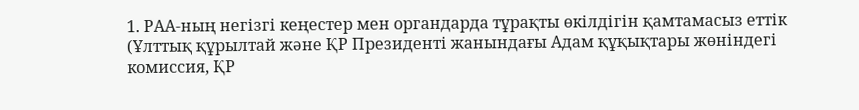1. РАА-ның негізгі кеңестер мен органдарда тұрақты өкілдігін қамтамасыз еттік (Ұлттық құрылтай және ҚР Президенті жанындағы Адам құқықтары жөніндегі комиссия, ҚР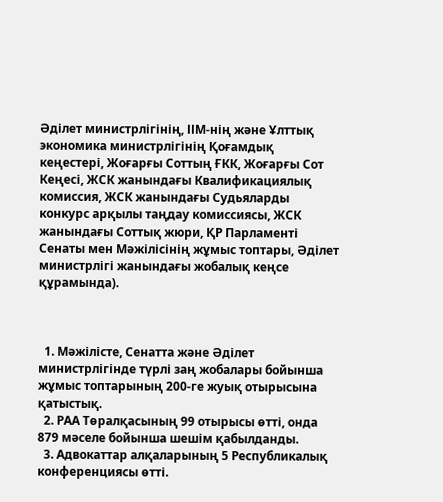Әділет министрлігінің, ІІМ-нің және Ұлттық экономика министрлігінің Қоғамдық кеңестері, Жоғарғы Соттың ҒКК, Жоғарғы Сот Кеңесі, ЖСК жанындағы Квалификациялық комиссия, ЖСК жанындағы Судьяларды конкурс арқылы таңдау комиссиясы, ЖСК жанындағы Соттық жюри, ҚР Парламенті Сенаты мен Мәжілісінің жұмыс топтары, Әділет министрлігі жанындағы жобалық кеңсе құрамында).



  1. Мәжілісте, Сенатта және Әділет министрлігінде түрлі заң жобалары бойынша жұмыс топтарының 200-ге жуық отырысына қатыстық.
  2. РАА Төралқасының 99 отырысы өтті, онда 879 мәселе бойынша шешім қабылданды.
  3. Адвокаттар алқаларының 5 Республикалық конференциясы өтті.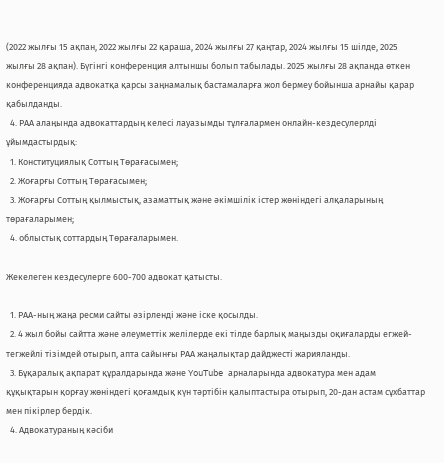(2022 жылғы 15 ақпан, 2022 жылғы 22 қараша, 2024 жылғы 27 қаңтар, 2024 жылғы 15 шілде, 2025 жылғы 28 ақпан). Бүгінгі конференция алтыншы болып табылады. 2025 жылғы 28 ақпанда өткен конференцияда адвокатқа қарсы заңнамалық бастамаларға жол бермеу бойынша арнайы қарар қабылданды.
  4. РАА алаңында адвокаттардың келесі лауазымды тұлғалармен онлайн-кездесулерлді ұйымдастырдық:
  1. Конституциялық Соттың Төрағасымен;
  2. Жоғарғы Соттың Төрағасымен;
  3. Жоғарғы Соттың қылмыстық, азаматтық және әкімшілік істер жөніндегі алқаларының төрағаларымен;
  4. облыстық соттардың Төрағаларымен.

Жекелеген кездесулерге 600-700 адвокат қатысты.

  1. РАА-ның жаңа ресми сайты әзірленді және іске қосылды.
  2. 4 жыл бойы сайтта және әлеуметтік желілерде екі тілде барлық маңызды оқиғаларды егжей-тегжейлі тізімдей отырып, апта сайынғы РАА жаңалықтар дайджесті жарияланды.
  3. Бұқаралық ақпарат құралдарында және YouTube арналарында адвокатура мен адам құқықтарын қорғау жөніндегі қоғамдық күн тәртібін қалыптастыра отырып, 20-дан астам сұхбаттар мен пікірлер бердік.
  4. Адвокатураның кәсіби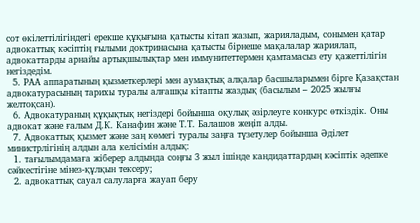сот өкілеттілігіндегі ерекше құқығына қатысты кітап жазып, жарияладым, сонымен қатар адвокаттық кәсіптің ғылыми доктринасына қатысты бірнеше мақалалар жариялап, адвокаттарды арнайы артықшылықтар мен иммунитеттермен қамтамасыз ету қажеттілігін негіздедім.
  5. РАА аппаратының қызметкерлері мен аумақтық алқалар басшыларымен бірге Қазақстан адвокатурасының тарихы туралы алғашқы кітапты жаздық (басылым – 2025 жылғы желтоқсан).
  6. Адвокатураның құқықтық негіздері бойынша оқулық әзірлеуге конкурс өткіздік. Оны адвокат және ғалым Д.К. Канафин және Т.Т. Балашов жеңіп алды.
  7. Адвокаттық қызмет және заң көмегі туралы заңға түзетулер бойынша Әділет министрлігінің алдын ала келісімін алдық:
  1. тағылымдамаға жіберер алдында соңғы 3 жыл ішінде кандидаттардың кәсіптік әдепке сәйкестігіне мінез-құлқын тексеру;
  2. адвокаттық сауал салуларға жауап беру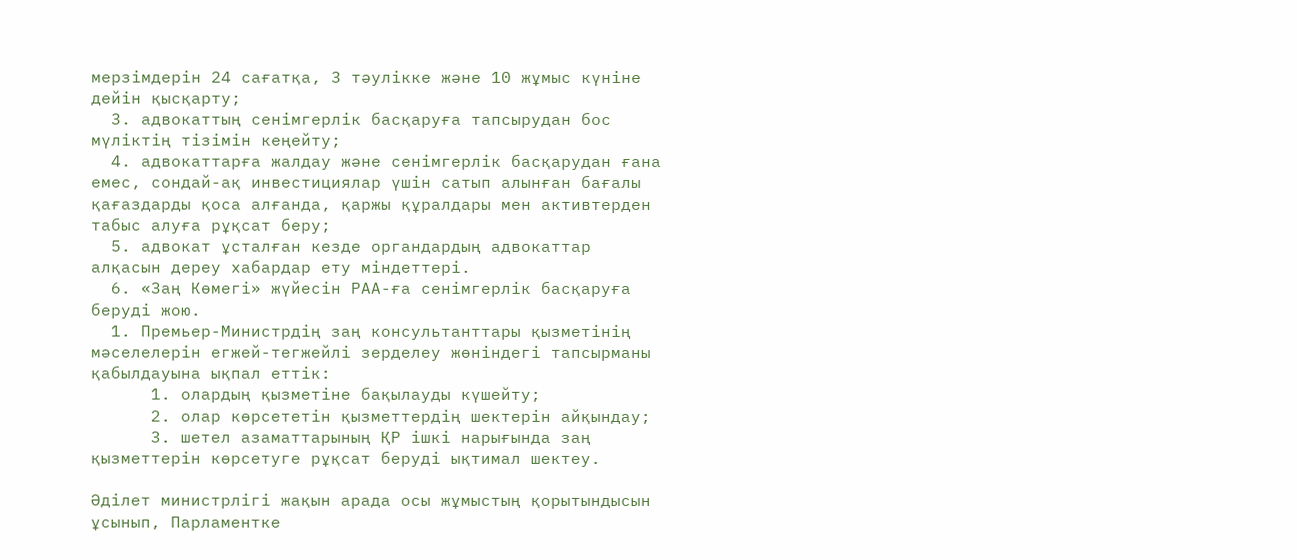мерзімдерін 24 сағатқа, 3 тәулікке және 10 жұмыс күніне дейін қысқарту;
  3. адвокаттың сенімгерлік басқаруға тапсырудан бос мүліктің тізімін кеңейту;
  4. адвокаттарға жалдау және сенімгерлік басқарудан ғана емес, сондай-ақ инвестициялар үшін сатып алынған бағалы қағаздарды қоса алғанда, қаржы құралдары мен активтерден табыс алуға рұқсат беру;
  5. адвокат ұсталған кезде органдардың адвокаттар алқасын дереу хабардар ету міндеттері.
  6. «Заң Көмегі» жүйесін РАА-ға сенімгерлік басқаруға беруді жою.
  1. Премьер-Министрдің заң консультанттары қызметінің мәселелерін егжей-тегжейлі зерделеу жөніндегі тапсырманы қабылдауына ықпал еттік:
      1. олардың қызметіне бақылауды күшейту;
      2. олар көрсететін қызметтердің шектерін айқындау;
      3. шетел азаматтарының ҚР ішкі нарығында заң қызметтерін көрсетуге рұқсат беруді ықтимал шектеу.

Әділет министрлігі жақын арада осы жұмыстың қорытындысын ұсынып, Парламентке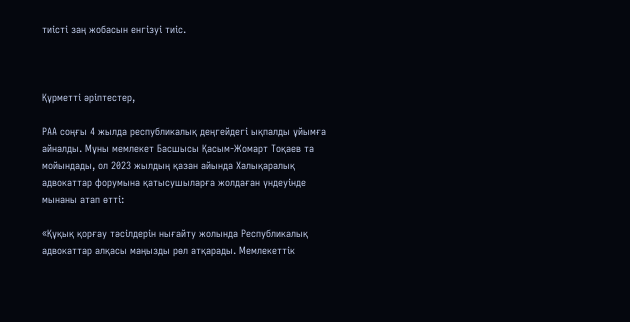тиісті заң жобасын енгізуі тиіс.



Құрметті әріптестер,

РАА соңғы 4 жылда республикалық деңгейдегі ықпалды ұйымға айналды. Мұны мемлекет Басшысы Қасым-Жомарт Тоқаев та мойындады, ол 2023 жылдың қазан айында Халықаралық адвокаттар форумына қатысушыларға жолдаған үндеуінде мынаны атап өтті:

«Құқық қорғау тәсілдерін нығайту жолында Республикалық адвокаттар алқасы маңызды рөл атқарады. Мемлекеттік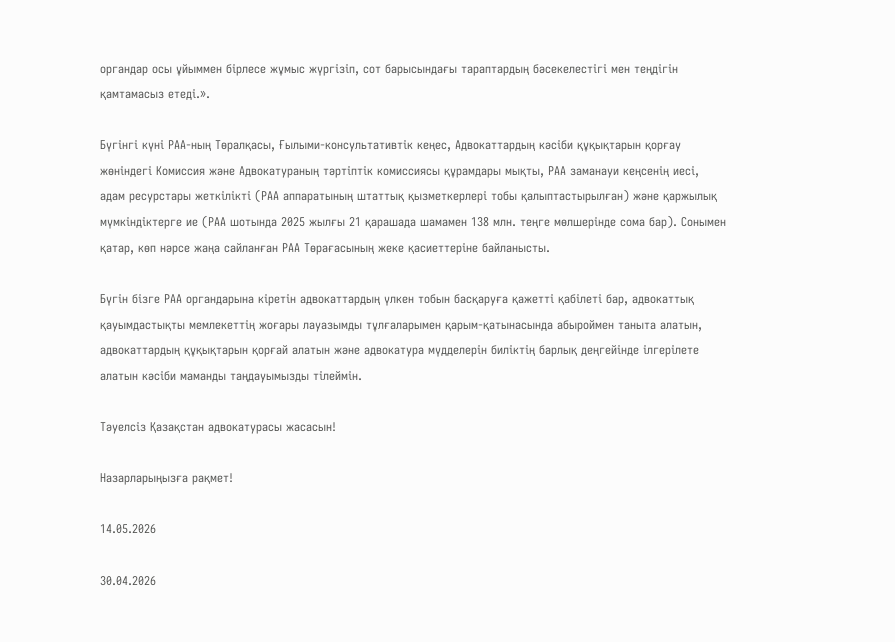органдар осы ұйыммен бірлесе жұмыс жүргізіп, сот барысындағы тараптардың бәсекелестігі мен теңдігін қамтамасыз етеді.».

Бүгінгі күні РАА-ның Төралқасы, Ғылыми-консультативтік кеңес, Адвокаттардың кәсіби құқықтарын қорғау жөніндегі Комиссия және Адвокатураның тәртіптік комиссиясы құрамдары мықты, РАА заманауи кеңсенің иесі, адам ресурстары жеткілікті (РАА аппаратының штаттық қызметкерлері тобы қалыптастырылған) және қаржылық мүмкіндіктерге ие (РАА шотында 2025 жылғы 21 қарашада шамамен 138 млн. теңге мөлшерінде сома бар). Сонымен қатар, көп нәрсе жаңа сайланған РАА Төрағасының жеке қасиеттеріне байланысты.

Бүгін бізге РАА органдарына кіретін адвокаттардың үлкен тобын басқаруға қажетті қабілеті бар, адвокаттық қауымдастықты мемлекеттің жоғары лауазымды тұлғаларымен қарым-қатынасында абыроймен таныта алатын, адвокаттардың құқықтарын қорғай алатын және адвокатура мүдделерін биліктің барлық деңгейінде ілгерілете алатын кәсіби маманды таңдауымызды тілеймін.

Тәуелсіз Қазақстан адвокатурасы жасасын!

Назарларыңызға рақмет!

14.05.2026

30.04.2026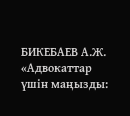БИКЕБАЕВ А.Ж. «Адвокаттар үшін маңызды: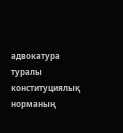адвокатура туралы конституциялық норманың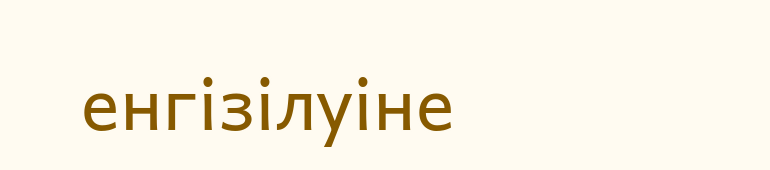енгізілуіне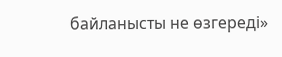байланысты не өзгереді»